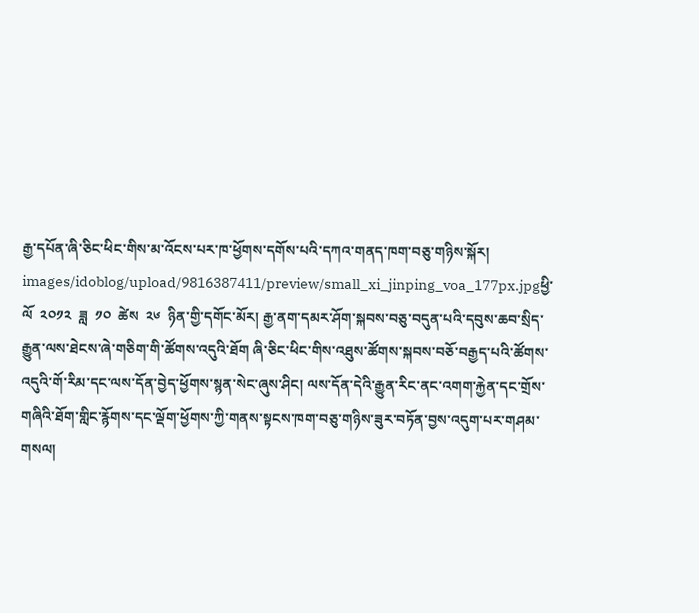རྒྱ་དཔོན་ཞི་ཅིང་ཕིང་གིས་མ་འོངས་པར་ཁ་ཕྱོགས་དགོས་པའི་དཀའ་གནད་ཁག་བཅུ་གཉིས་སྐོར།
images/idoblog/upload/9816387411/preview/small_xi_jinping_voa_177px.jpgཕྱི་ལོ  ༢༠༡༢  ཟླ  ༡༠  ཚེས  ༢༦  ཉིན་གྱི་དགོང་མོར། རྒྱ་ནག་དམར་ཤོག་སྐབས་བཅུ་བདུན་པའི་དབུས་ཆབ་སྲིད་རྒྱུན་ལས་ཐེངས་ཞེ་གཅིག་གི་ཚོགས་འདུའི་ཐོག ཞི་ཅིང་ཕིང་གིས་འཐུས་ཚོགས་སྐབས་བཅོ་བརྒྱད་པའི་ཚོགས་འདུའི་གོ་རིམ་དང་ལས་དོན་བྱེད་ཕྱོགས་སྙན་སེང་ཞུས་ཤིང། ལས་དོན་དེའི་རྒྱུན་རིང་ནང་འགག་རྐྱེན་དང་གྲོས་གཞིའི་ཐོག་གླིང་རྙོགས་དང་ལྡོག་ཕྱོགས་ཀྱི་གནས་སྟངས་ཁག་བཅུ་གཉིས་ཟུར་བཏོན་བྱས་འདུག་པར་གཤམ་གསལ།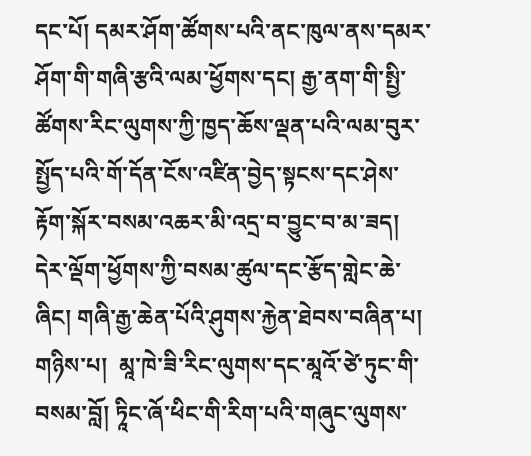དང་པོ། དམར་ཤོག་ཚོགས་པའི་ནང་ཁུལ་ནས་དམར་ཤོག་གི་གཞི་རྩའི་ལམ་ཕྱོགས་དང། རྒྱ་ནག་གི་སྤྱི་ཚོགས་རིང་ལུགས་ཀྱི་ཁྱད་ཆོས་ལྡན་པའི་ལམ་བུར་སྤྱོད་པའི་གོ་དོན་ངོས་འཛིན་བྱེད་སྟངས་དང་ཤེས་རྟོག་སྐོར་བསམ་འཆར་མི་འདྲ་བ་བྱུང་བ་མ་ཟད། དེར་ལྡོག་ཕྱོགས་ཀྱི་བསམ་ཚུལ་དང་རྩོད་གླེང་ཆེ་ཞིང། གཞི་རྒྱ་ཆེན་པོའི་ཤུགས་རྐྱེན་ཐེབས་བཞིན་པ།
གཉིས་པ།  མཱ་ཁེ་ཟི་རིང་ལུགས་དང་མཱའོ་ཙེ་ཏུང་གི་བསམ་བློ། ཏཱིང་ཞོ་ཕིང་གི་རིག་པའི་གཞུང་ལུགས་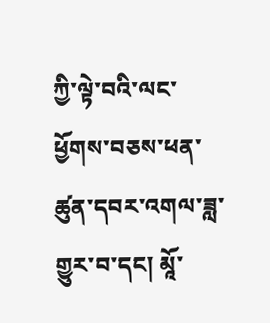ཀྱི་ལྟེ་བའི་ལང་ཕྱོགས་བཅས་ཕན་ཚུན་དབར་འགལ་ཟླ་གྱུར་བ་དང། མཱོ་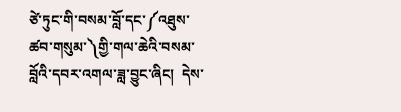ཙེ་ཏུང་གི་བསམ་བློ་དང་༼འཐུས་ཚབ་གསུམ་༽གྱི་གལ་ཆེའི་བསམ་བློའི་དབར་འགལ་ཟླ་བྱུང་ཞིང།  དེས་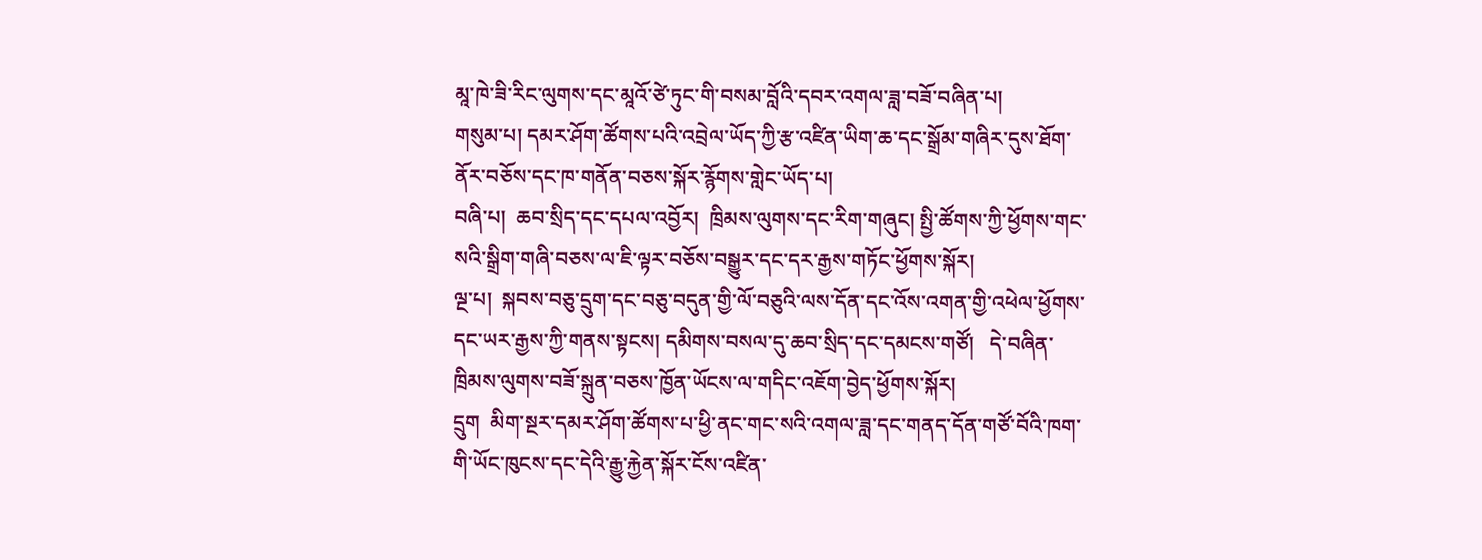མཱ་ཁེ་ཟི་རིང་ལུགས་དང་མཱའོ་ཙེ་ཏུང་གི་བསམ་བློའི་དབར་འགལ་ཟླ་བཟོ་བཞིན་པ།
གསུམ་པ། དམར་ཤོག་ཚོགས་པའི་འབྲེལ་ཡོད་ཀྱི་རྩ་འཛིན་ཡིག་ཆ་དང་སྒྲོམ་གཞིར་དུས་ཐོག་ནོར་བཅོས་དང་ཁ་གནོན་བཅས་སྐོར་རྙོགས་གླེང་ཡོད་པ།
བཞི་པ།  ཆབ་སྲིད་དང་དཔལ་འབྱོར།  ཁྲིམས་ལུགས་དང་རིག་གཞུང། སྤྱི་ཚོགས་ཀྱི་ཕྱོགས་གང་སའི་སྒྲིག་གཞི་བཅས་ལ་ཇི་ལྟར་བཅོས་བསྒྱུར་དང་དར་རྒྱས་གཏོང་ཕྱོགས་སྐོར།
ལྔ་པ།  སྐབས་བཅུ་དྲུག་དང་བཅུ་བདུན་གྱི་ལོ་བཅུའི་ལས་དོན་དང་འོས་འགན་གྱི་འཕེལ་ཕྱོགས་དང་ཡར་རྒྱས་ཀྱི་གནས་སྟངས། དམིགས་བསལ་དུ་ཆབ་སྲིད་དང་དམངས་གཙོ།   དེ་བཞིན་ཁྲིམས་ལུགས་བཟོ་སྐྲུན་བཅས་ཁྱོན་ཡོངས་ལ་གདིང་འཇོག་བྱེད་ཕྱོགས་སྐོར།
དྲུག  མིག་སྔར་དམར་ཤོག་ཚོགས་པ་ཕྱི་ནང་གང་སའི་འགལ་ཟླ་དང་གནད་དོན་གཙོ་བོའི་ཁག་གི་ཡོང་ཁུངས་དང་དེའི་རྒྱུ་རྐྱེན་སྐོར་ངོས་འཛིན་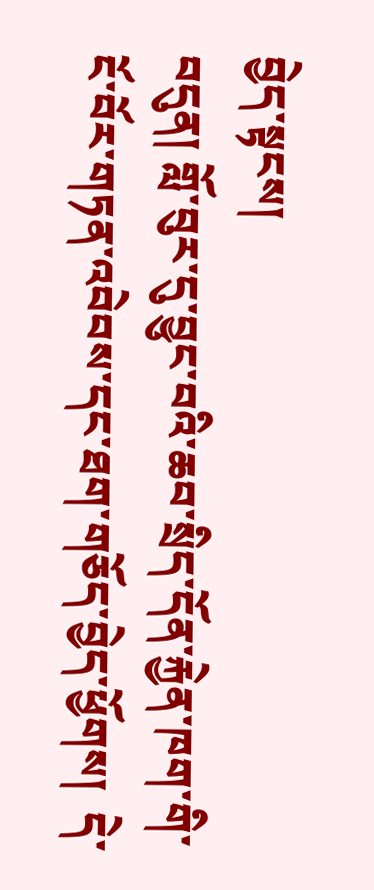བྱེད་སྟངས།
བདུན། གློ་བུར་དུ་བྱུང་བའི་ཆབ་སྲིད་དོན་རྐྱེན་ཁག་གི་ངོ་བོར་གཏན་འབེབས་དང་ཐག་གཅོད་བྱེད་ཕྱོགས།  དེ་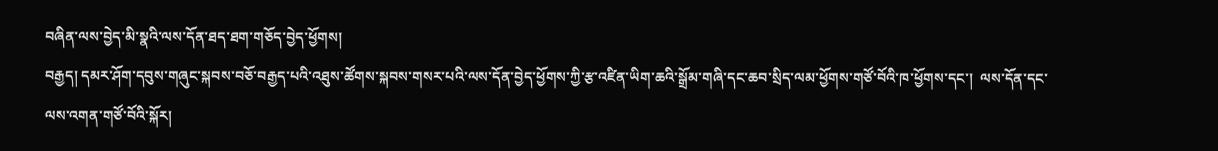བཞིན་ལས་བྱེད་མི་སྣའི་ལས་དོན་ཐད་ཐག་གཅོད་བྱེད་ཕྱོགས།
བརྒྱད། དམར་ཤོག་དབུས་གཞུང་སྐབས་བཅོ་བརྒྱད་པའི་འཐུས་ཚོགས་སྐབས་གསར་པའི་ལས་དོན་བྱེད་ཕྱོགས་ཀྱི་རྩ་འཛིན་ཡིག་ཆའི་སྒྲོམ་གཞི་དང་ཆབ་སྲིད་ལམ་ཕྱོགས་གཙོ་བོའི་ཁ་ཕྱོགས་དང་།  ལས་དོན་དང་ལས་འགན་གཙོ་བོའི་སྐོར།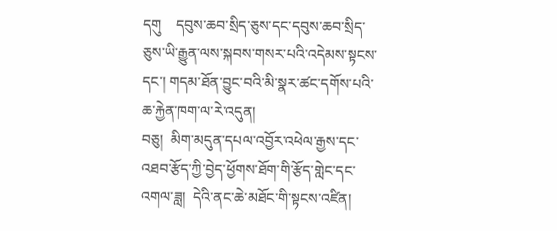དགུ    དབུས་ཆབ་སྲིད་ཅུས་དང་དབུས་ཆབ་སྲིད་ཅུས་ཡི་རྒྱུན་ལས་སྐབས་གསར་པའི་འདེམས་སྟངས་དང་། གདམ་ཐོན་བྱུང་བའི་མི་སྣར་ཚང་དགོས་པའི་ཆ་རྐྱེན་ཁག་ལ་རེ་འདུན།
བཅུ།  མིག་མདུན་དཔལ་འབྱོར་འཕེལ་རྒྱས་དང་འཐབ་རྩོད་ཀྱི་བྱེད་ཕྱོགས་ཐོག་གི་རྩོད་གླེང་དང་འགལ་ཟླ།  དེའི་ནང་ཆེ་མཐོང་གི་སྟངས་འཛིན།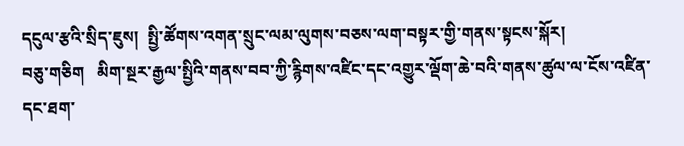དངུལ་རྩའི་སྲིད་ཇུས།  སྤྱི་ཚོགས་འགན་སྲུང་ལམ་ལུགས་བཅས་ལག་བསྟར་གྱི་གནས་སྟངས་སྐོར།
བཅུ་གཅིག   མིག་སྔར་རྒྱལ་སྤྱིའི་གནས་བབ་ཀྱི་རྙིགས་འཛིང་དང་འགྱུར་ལྡོག་ཆེ་བའི་གནས་ཚུལ་ལ་ངོས་འཛིན་དང་ཐག་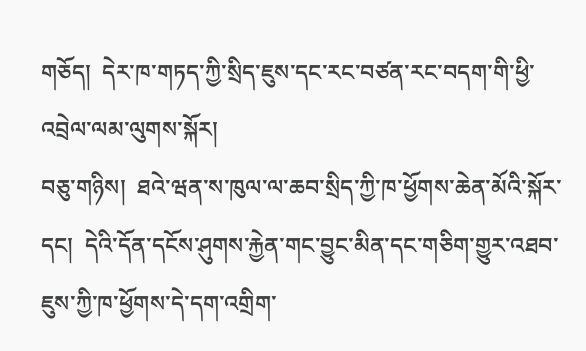གཅོད།  དེར་ཁ་གཏད་ཀྱི་སྲིད་ཇུས་དང་རང་བཙན་རང་བདག་གི་ཕྱི་འབྲེལ་ལམ་ལུགས་སྐོར།
བཅུ་གཉིས།  ཐའེ་ཝན་ས་ཁུལ་ལ་ཆབ་སྲིད་ཀྱི་ཁ་ཕྱོགས་ཆེན་མོའི་སྐོར་དང།  དེའི་དོན་དངོས་ཤུགས་རྐྱེན་གང་བྱུང་མིན་དང་གཅིག་གྱུར་འཐབ་ཇུས་ཀྱི་ཁ་ཕྱོགས་དེ་དག་འགྲིག་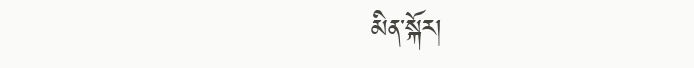མིན་སྐོར།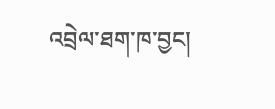འབྲེལ་ཐག་ཁ་བྱང།